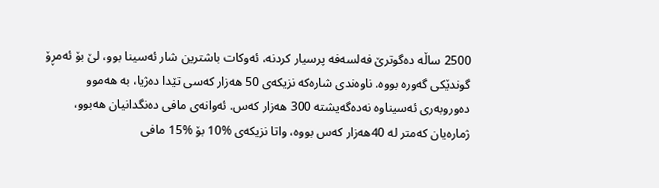2500 ساڵە دەگوترێ فەلسەفە پرسیار كردنە، ئەوكات باشترین شار ئەسینا بوو، لێ بۆ ئەمڕۆ گوندێكی گەورە بووە. ناوەندی شارەكە نزیكەی 50 هەزار كەسی تێدا دەژیا، بە هەموو دەوروبەری ئەسیناوە نەدەگەیشتە 300 هەزار كەس. ئەوانەی مافی دەنگدانیان هەبوو، ژمارەیان كەمتر لە 40هەزار كەس بووە، واتا نزیكەی %10 بۆ %15 مافی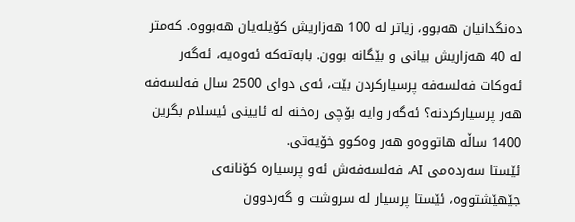دەنگدانیان هەبوو، زیاتر لە 100 هەزاریش كۆیلەیان هەبووە. كەمتر لە 40 هەزاریش بیانی و بێگانە بوون. بابەتەكە ئەوەیە، ئەگەر ئەوكات فەلسەفە پرسیاركردن بێت، ئەی دوای 2500 سال فەلسەفە هەر پرسیاركردنە؟ ئەگەر وایە بۆچی رەخنە لە ئایینی ئیسلام بگرین 1400 ساڵە هاتووەو هەر وەكوو خۆیەتی.
ئێستا سەردەمی AI، فەلسەفەش ئەو پرسیارە كۆنانەی جێهێشتووە، ئێستا پرسیار لە سروشت و گەردوون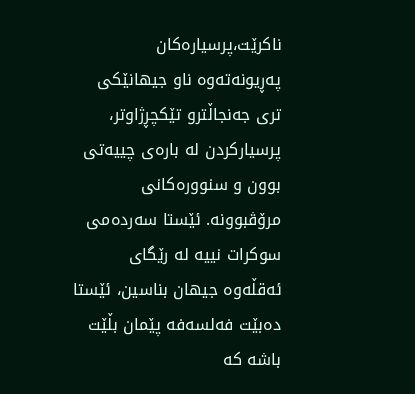ناكرێت،پرسیارەكان پەڕیونەتەوە ناو جیهانێكی تری جەنجاڵترو تێكچڕژاوتر، پرسیارکردن لە بارەی چییەتی بوون و سنوورەکانی مرۆڤبوونە. ئێستا سەردەمی سوكرات نییە لە رێگای ئەقڵەوە جیهان بناسین، ئێستا دەبێت فەلسەفە پێمان بڵێت باشە كە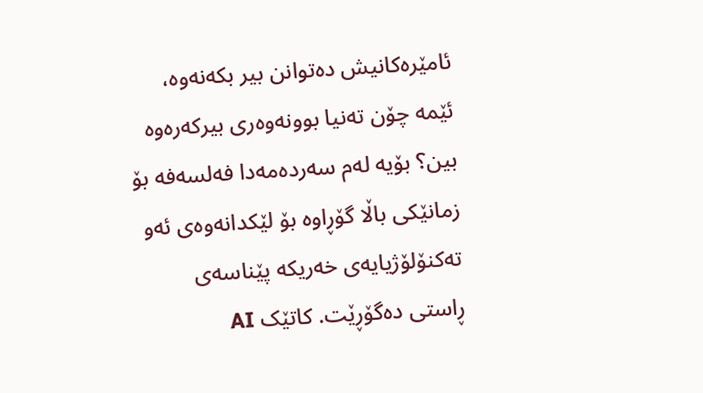ئامێرەکانیش دەتوانن بیر بکەنەوە، ئێمە چۆن تەنیا بوونەوەری بیرکەرەوە بین؟ بۆیە لەم سەردەمەدا فەلسەفە بۆ زمانێکی باڵا گۆڕاوە بۆ لێکدانەوەی ئەو تەکنۆلۆژیایەی خەریکە پێناسەی ڕاستی دەگۆڕێت. کاتێک AI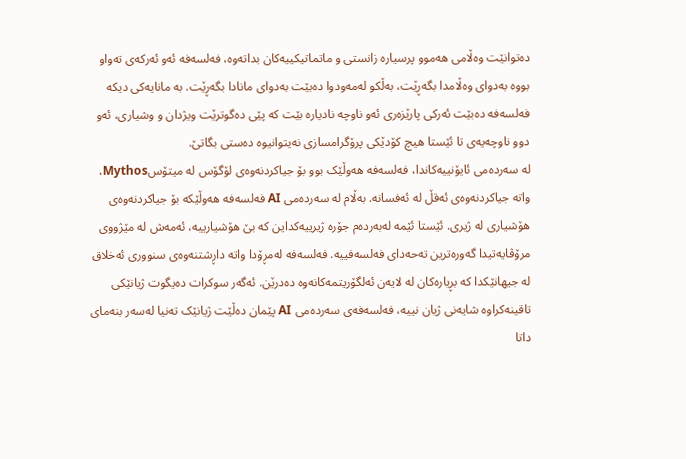دەتوانێت وەڵامی هەموو پرسیارە زانستی و ماتماتیکییەکان بداتەوە، فەلسەفە ئەو ئەركەی تەواو بووە بەدوای وەڵامدا بگەڕێت، بەڵکو لەمەودوا دەبێت بەدوای مانادا بگەڕێت. بە مانایەكی دیكە فەلسەفە دەبێت ئەركی پارێزەری ئەو ناوچە نادیارە بێت کە پێی دەگوترێت ویژدان و وشیاری، ئەو دوو ناوچەیەی تا ئێستا هیچ کۆدێکی پرۆگرامسازی نەیتوانیوە دەستی بگاتێ.
لە سەردەمی ئایۆنییەکاندا، فەلسەفە هەوڵێک بوو بۆ جیاکردنەوەی لۆگۆس لە میتۆسMythos، واتە جیاکردنەوەی ئەقڵ لە ئەفسانە. بەڵام لە سەردەمی AI فەلسەفە هەوڵێکە بۆ جیاکردنەوەی هۆشیاری لە ژیری. ئێستا ئێمە لەبەردەم جۆرە ژیرییەکداین کە بێ هۆشیارییە، ئەمەش لە مێژووی مرۆڤایەتیدا گەورەترین تەحەدای فەلسەفییە. فەلسەفە لەمڕۆدا واتە داڕشتنەوەی سنووری ئەخلاق لە جیهانێکدا کە بڕیارەکان لە لایەن ئەلگۆریتمەکانەوە دەدرێن. ئەگەر سوكرات دەیگوت ژیانێکی تاقینەکراوە شایەنی ژیان نییە، فەلسەفەی سەردەمی AI پێمان دەڵێت ژیانێک تەنیا لەسەر بنەمای داتا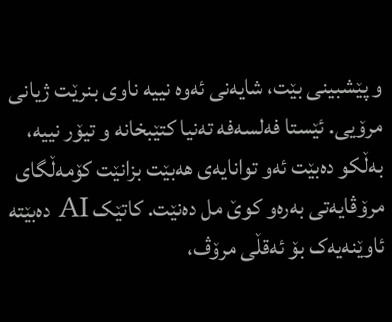و پێشبینی بێت، شایەنی ئەوە نییە ناوی بنرێت ژیانی مرۆیی. ئێستا فەلسەفە تەنیا کتێبخانە و تیۆر نییە، بەڵکو دەبێت ئەو توانایەی هەبێت بزانێت كۆمەڵگای مرۆڤایەتی بەرەو كوێ مل دەنێت. کاتێک AI دەبێتە ئاوێنەیەک بۆ ئەقڵی مرۆڤ،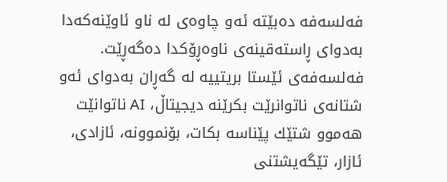فەلسەفە دەبێتە ئەو چاوەی لە ناو ئاوێنەکەدا بەدوای ڕاستەقینەی ناوەڕۆکدا دەگەڕێت. فەلسەفەی ئێستا بریتییە لە گەڕان بەدوای ئەو شتانەی ناتوانرێت بکرێنە دیجیتاڵ، AI ناتوانێت هەموو شتێك پێناسە بکات، بۆنموونە، ئازادی، ئازار، تێگەیشتنی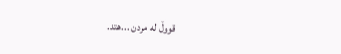قووڵ لە مردن ...هتد.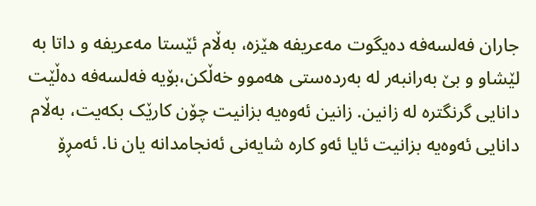جاران فەلسەفە دەیگوت مەعریفە هێزە، بەڵام ئێستا مەعریفە و داتا بە لێشاو و بێ بەرانبەر لە بەردەستی هەموو خەڵكن،بۆیە فەلسەفە دەڵێت دانایی گرنگترە لە زانین. زانین ئەوەیە بزانیت چۆن کارێک بکەیت، بەڵام دانایی ئەوەیە بزانیت ئایا ئەو کارە شایەنی ئەنجامدانە یان نا. ئەمڕۆ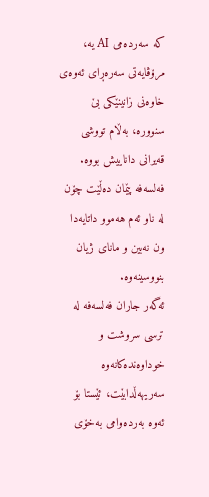كە سەردەمی AI یە، مرۆڤایەتی سەرەڕای ئەوەی خاوەنی زانینێکی بێ سنوورە، بەڵام تووشی قەیرانی داناییش بووە. فەلسەفە پێمان دەڵێت چۆن لە ناو ئەم هەموو داتایەدا ون نەبین و مانای ژیان بنووسینەوە.
ئەگەر جاران فەلسەفە لە ترسی سروشت و خوداوەندەکانەوە سەریهەڵدابێت، ئێستا بۆ ئەوە بەردەوامی بەخۆی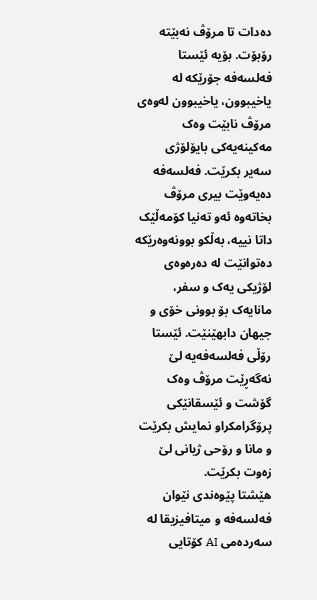دەدات تا مرۆڤ نەبێتە رۆبۆت. بۆیە ئێستا فەلسەفە جۆرێکە لە یاخیبوون، یاخیبوون لەوەی مرۆڤ نابێت وەک مەکینەیەکی بایۆلۆژی سەیر بکرێت. فەلسەفە دەیەوێت بیری مرۆڤ بخاتەوە ئەو تەنیا کۆمەڵێک داتا نییە، بەڵکو بوونەوەرێکە دەتوانێت لە دەرەوەی لۆژیکی یەک و سفر، مانایەک بۆ بوونی خۆی و جیهان دابهێنێت. ئێستا رۆڵی فەلسەفەیە لێ نەگەڕێت مرۆڤ وەک گۆشت و ئێسقانێکی پرۆگرامکراو نمایش بكرێت و مانا و رۆحی ژیانی لێ زەوت بکرێت.
هێشتا پێوەندی نێوان فەلسەفە و میتافیزیقا لە سەردەمی AI کۆتایی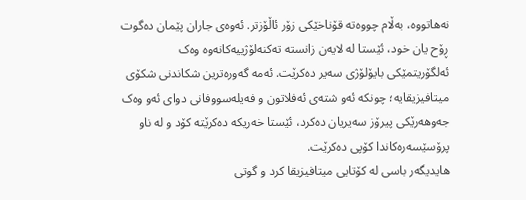نەهاتووە، بەڵام چووەتە قۆناخێکی زۆر ئاڵۆزتر. ئەوەی جاران پێمان دەگوت ڕۆح یان خود، ئێستا لە لایەن زانستە تەکنەلۆژییەکانەوە وەک ئەلگۆریتمێکی بایۆلۆژی سەیر دەکرێت. ئەمە گەورەترین شکاندنی شکۆی میتافیزیقایە؛ چونکە ئەو شتەی ئەفلاتون و فەیلەسووفانی دوای ئەو وەک جەوهەرێکی پیرۆز سەیریان دەکرد، ئێستا خەریکە دەکرێتە کۆد و لە ناو پرۆسێسەرەکاندا کۆپی دەکرێت.
هایدیگەر باسی لە کۆتایی میتافیزیقا کرد و گوتی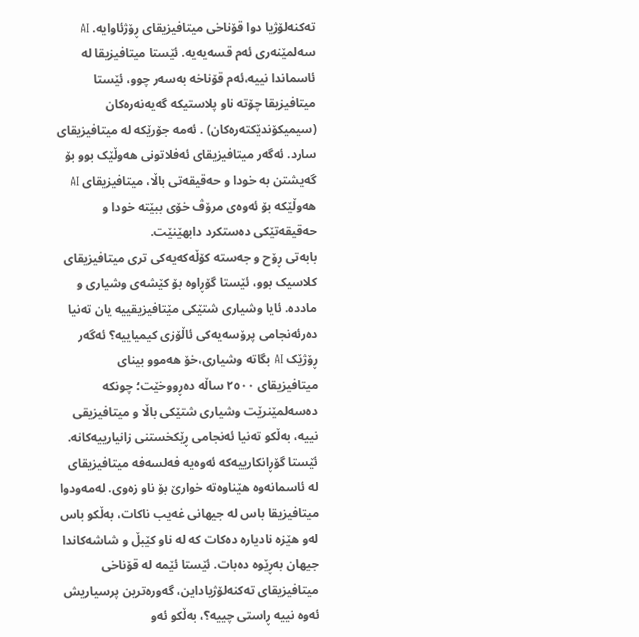تەکنەلۆژیا دوا قۆناخی میتافیزیقای ڕۆژئاوایە. AI سەلمێنەری ئەم قسەیەیە. ئێستا میتافیزیقا لە ئاسماندا نییە،ئەم قۆناخە بەسەر چوو، ئێستا میتافیزیقا چۆتە ناو پلاستیكە گەیەنەرەكان (سیمیکۆندێکتەرەکان) . ئەمە جۆرێکە لە میتافیزیقای سارد. ئەگەر میتافیزیقای ئەفلاتونی هەوڵێک بوو بۆ گەیشتن بە خودا و حەقیقەتی باڵا، میتافیزیقای AI هەوڵێکە بۆ ئەوەی مرۆڤ خۆی ببێتە خودا و حەقیقەتێکی دەستکرد دابهێنێت.
بابەتی ڕۆح و جەستە کۆڵەکەیەکی تری میتافیزیقای کلاسیک بوو، ئێستا گۆڕاوە بۆ کێشەی وشیاری و ماددە. ئایا وشیاری شتێکی مێتافیزیقییە یان تەنیا دەرئەنجامی پرۆسەیەکی ئاڵۆزی کیمیاییە؟ ئەگەر ڕۆژێک AI بگاتە وشیاری،خۆ هەموو بینای میتافیزیقای ٢٥٠٠ ساڵە دەڕووخێت؛ چونکە دەسەلمێنرێت وشیاری شتێکی باڵا و میتافیزیقی نییە، بەڵکو تەنیا ئەنجامی ڕێکخستنی زانیارییەکانە. ئێستا گۆڕانكارییەكە ئەوەیە فەلسەفە میتافیزیقای لە ئاسمانەوە هێناوەتە خوارێ بۆ ناو زەوی. لەمەودوا میتافیزیقا باس لە جیهانی غەیب ناکات، بەڵکو باس لەو هێزە نادیارە دەکات کە لە ناو کێبڵ و شاشەکاندا جیهان بەڕێوە دەبات. ئێستا ئێمە لە قۆناخی میتافیزیقای تەکنەلۆژیاداین، گەورەترین پرسیاریش ئەوە نییە ڕاستی چییە؟، بەڵكو ئەو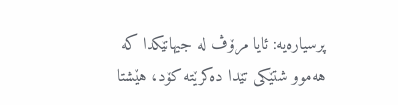پرسیارەیە: ئایا مرۆڤ لە جیهانێکدا کە هەموو شتێکی تێدا دەکرێتە کۆد، هێشتا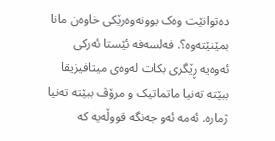دەتوانێت وەک بوونەوەرێکی خاوەن مانا بمێنێتەوە؟. فەلسەفە ئێستا ئەرکی ئەوەیە ڕێگری بکات لەوەی میتافیزیقا ببێتە تەنیا ماتماتیک و مرۆڤ ببێتە تەنیا ژمارە. ئەمە ئەو جەنگە قووڵەیە کە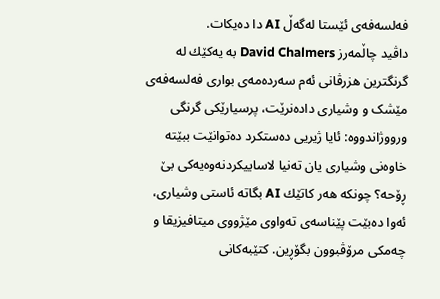فەلسەفەی ئێستا لەگەڵ AI دا دەیکات.
داڤید چاڵمەرز David Chalmers بە یەكێك لە گرنگترین هزرڤانی ئەم سەردەمەی بواری فەلسەفەی مێشک و وشیاری دادەنرێت، پرسیارێكی گرنگی ورووژاندووە: ئایا ژیریی دەستکرد دەتوانێت ببێتە خاوەنی وشیاری یان تەنیا لاساییکردنەوەیەکی بێ ڕۆحە؟ چونكە هەر كاتێك AI بگاتە ئاستی وشیاری، ئەوا دەبێت پێناسەی تەواوی مێژووی میتافیزیقا و چەمکی مرۆڤبوون بگۆڕین. کتێبەكانی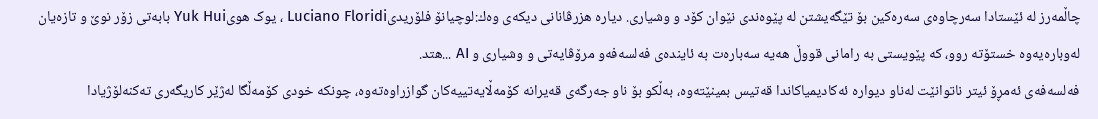چاڵمەرز لە ئێستادا سەرچاوەی سەرەکین بۆ تێگەیشتن لە پێوەندی نێوان کۆد و وشیاری. دیارە هزرڤانانی دیكەی وەك:لوچیانۆ فلۆریدیLuciano Floridi ، یوک هویYuk Hui بابەتی زۆر نوێ و تازەیان لەوبارەیەوە خستۆتە روو، كە پێویستی بە رامانی قووڵ هەیە سەبارەت بە ئایندەی فەلسەفەو مرۆڤایەتی و وشیاری و AI ...هتد.
فەلسەفەی ئەمڕۆ ئیتر ناتوانێت لەناو دیوارە ئەکادیمیاکاندا قەتیس بمینێتەوە، بەڵکو بۆ ناو جەرگەی قەیرانە کۆمەڵایەتییەکان گوازراوەتەوە، چونکە خودی کۆمەڵگا لەژێر کاریگەری تەکنەلۆژیادا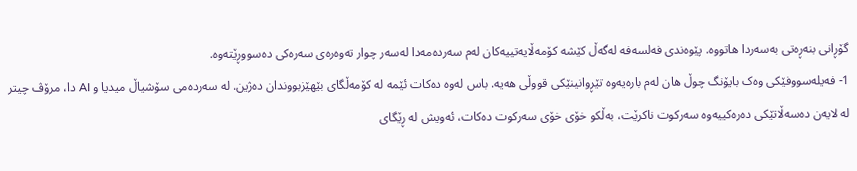گۆڕانی بنەڕەتی بەسەردا هاتووە. پێوەندی فەلسەفە لەگەڵ کێشە کۆمەڵایەتییەکان لەم سەردەمەدا لەسەر چوار تەوەرەی سەرەکی دەسووڕێتەوە.
1- فەیلەسووفێکی وەک بایۆنگ چوڵ هان لەم بارەیەوە تێڕوانینێکی قووڵی هەیە. باس لەوە دەکات ئێمە لە کۆمەڵگای بێهێزبووندان دەژین. لە سەردەمی سۆشیاڵ میدیا و AI دا، مرۆڤ چیتر لە لایەن دەسەڵاتێکی دەرەکییەوە سەرکوت ناکرێت، بەڵکو خۆی خۆی سەرکوت دەکات، ئەویش لە ڕێگای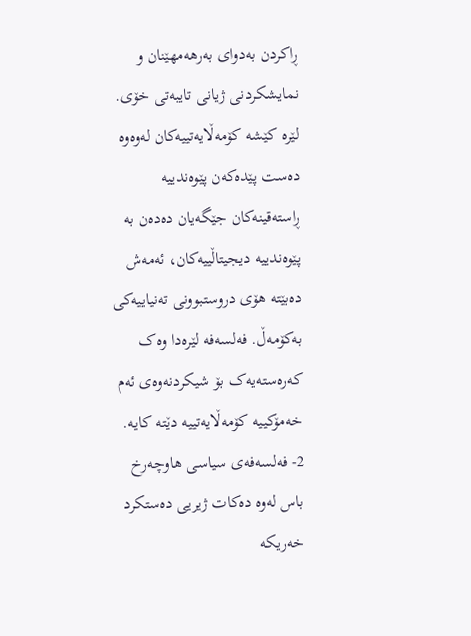ڕاکردن بەدوای بەرهەمهێنان و نمایشکردنی ژیانی تایبەتی خۆی. لێرە کێشە کۆمەڵایەتییەکان لەوەوە دەست پێدەکەن پێوەندییە ڕاستەقینەکان جێگەیان دەدەن بە پێوەندییە دیجیتاڵییەکان، ئەمەش دەبێتە هۆی دروستبوونی تەنیاییەکی بەکۆمەڵ. فەلسەفە لێرەدا وەک کەرەستەیەک بۆ شیکردنەوەی ئەم خەمۆکییە کۆمەڵایەتییە دێتە کایە.
2- فەلسەفەی سیاسی هاوچەرخ باس لەوە دەکات ژیریی دەستکرد خەریکە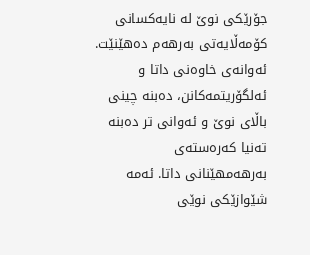جۆرێکی نوێ لە نایەکسانی کۆمەڵایەتی بەرهەم دەهێنێت. ئەوانەی خاوەنی داتا و ئەلگۆریتمەکانن، دەبنە چینی باڵای نوێ و ئەوانی تر دەبنە تەنیا کەرەستەی بەرهەمهێنانی داتا. ئەمە شێوازێکی نوێی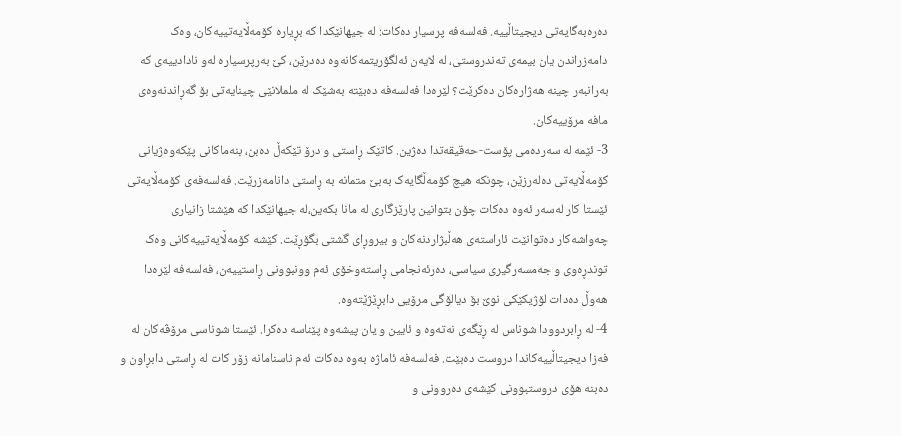دەرەبەگایەتی دیجیتاڵییە. فەلسەفە پرسیار دەکات: لە جیهانێکدا کە بڕیارە کۆمەڵایەتییەکان، وەک دامەزراندن یان بیمەی تەندروستی، لە لایەن ئەلگۆریتمەکانەوە دەدرێن، کێ بەرپرسیارە لەو نادادییەی کە بەرانبەر چینە هەژارەکان دەکرێت؟ لێرەدا فەلسەفە دەبێتە بەشێک لە ململانێی چینایەتی بۆ گەڕاندنەوەی مافە مرۆییەکان.
3- ئێمە لە سەردەمی پۆست-حەقیقەتدا دەژین. کاتێک ڕاستی و درۆ تێکەڵ دەبن، بنەماکانی پێکەوەژیانی کۆمەڵایەتی دەلەرزێن، چونکە هیچ کۆمەڵگایەک بەبێ متمانە بە ڕاستی دانامەزرێت. فەلسەفەی کۆمەڵایەتی ئێستا کار لەسەر ئەوە دەکات چۆن بتوانین پارێزگاری لە مانا بکەین،لە جیهانێکدا كە هێشتا زانیاری چەواشەکار دەتوانێت ئاراستەی هەڵبژاردنەکان و بیروڕای گشتی بگۆڕێت. کێشە کۆمەڵایەتییەکانی وەک توندڕەوی و جەمسەرگیری سیاسی، دەرئەنجامی ڕاستەوخۆی ئەم وونبوونی ڕاستییەن، فەلسەفە لێرەدا هەوڵ دەدات لۆژیکێکی نوێ بۆ دیالۆگی مرۆیی دابڕێژێتەوە.
4- لە ڕابردوودا شوناس لە ڕێگەی نەتەوە و ئایین و یان پیشەوە پێناسە دەکرا. ئێستا شوناسی مرۆڤەکان لە فەزا دیجیتاڵییەکاندا دروست دەبێت. فەلسەفە ئاماژە بەوە دەکات ئەم ناسنامانە زۆر کات لە ڕاستی دابڕاون و دەبنە هۆی دروستبوونی کێشەی دەروونی و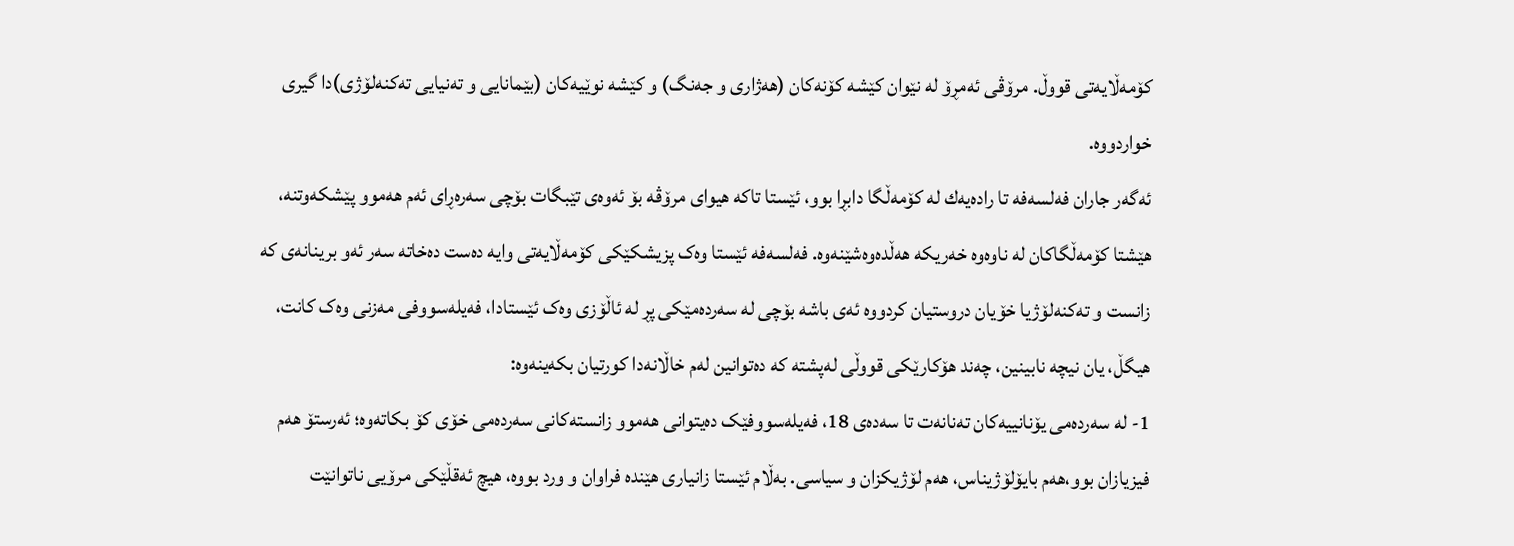کۆمەڵایەتی قووڵ. مرۆڤی ئەمڕۆ لە نێوان کێشە کۆنەکان (هەژاری و جەنگ) و کێشە نوێیەکان (بێمانایی و تەنیایی تەکنەلۆژی)دا گیری خواردووە.
ئەگەر جاران فەلسەفە تا رادەیەك لە کۆمەڵگا دابڕا بوو، ئێستا تاکە هیوای مرۆڤە بۆ ئەوەی تێبگات بۆچی سەرەڕای ئەم هەموو پێشکەوتنە، هێشتا کۆمەڵگاکان لە ناوەوە خەریکە هەڵدەوەشێنەوە. فەلسەفە ئێستا وەک پزیشکێکی کۆمەڵایەتی وایە دەست دەخاتە سەر ئەو برینانەی کە زانست و تەکنەلۆژیا خۆیان دروستیان کردووە ئەی باشە بۆچی لە سەردەمێکی پڕ لە ئاڵۆزی وەک ئێستادا، فەیلەسووفی مەزنی وەک کانت، هیگڵ، یان نیچە نابینین، چەند هۆکارێکی قووڵی لەپشتە کە دەتوانین لەم خاڵانەدا کورتیان بکەینەوە:
1- لە سەردەمی یۆنانییەکان تەنانەت تا سەدەی 18، فەیلەسووفێک دەیتوانی هەموو زانستەکانی سەردەمی خۆی کۆ بکاتەوە؛ ئەرستۆ هەم فیزیازان بوو،هەم بایۆلۆژیناس، هەم لۆژیکزان و سیاسی. بەڵام ئێستا زانیاری هێندە فراوان و ورد بووە، هیچ ئەقڵێکی مرۆیی ناتوانێت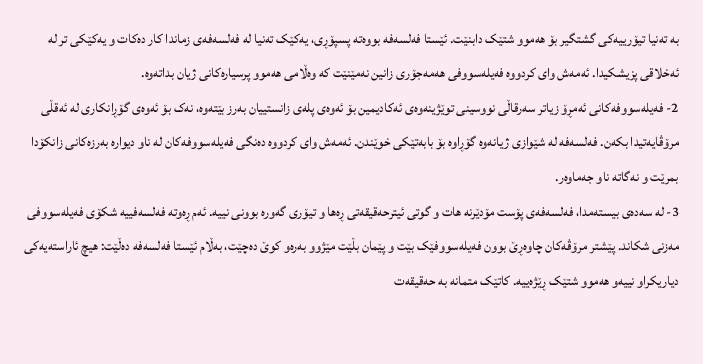بە تەنیا تیۆرییەکی گشتگیر بۆ هەموو شتێک دابنێت. ئێستا فەلسەفە بووەتە پسپۆڕی، یەکێک تەنیا لە فەلسەفەی زماندا کار دەکات و یەکێکی تر لە ئەخلاقی پزیشکیدا. ئەمەش وای کردووە فەیلەسووفی هەمەجۆری زانین نەمێنێت کە وەڵامی هەموو پرسیارەکانی ژیان بداتەوە.
2- فەیلەسووفەکانی ئەمڕۆ زیاتر سەرقاڵی نووسینی توێژینەوەی ئەکادیمین بۆ ئەوەی پلەی زانستییان بەرز بێتەوە، نەک بۆ ئەوەی گۆڕانکاری لە ئەقڵی مرۆڤایەتیدا بکەن. فەلسەفە لە شێوازی ژیانەوە گۆڕاوە بۆ بابەتێکی خوێندن. ئەمەش وای کردووە دەنگی فەیلەسووفەکان لە ناو دیوارە بەرزەکانی زانکۆدا بمرێت و نەگاتە ناو جەماوەر.
3- لە سەدەی بیستەمدا، فەلسەفەی پۆست مۆدێرنە هات و گوتی ئیترحەقیقەتی ڕەها و تیۆری گەورە بوونی نییە. ئەم ڕەوتە فەلسەفییە شکۆی فەیلەسووفی مەزنی شکاند. پێشتر مرۆڤەکان چاوەڕێ بوون فەیلەسووفێک بێت و پێمان بڵێت مێژوو بەرەو کوێ دەچێت، بەڵام ئێستا فەلسەفە دەڵێت: هیچ ئاراستەیەکی دیاریکراو نییەو هەموو شتێک ڕێژەییە. کاتێک متمانە بە حەقیقەت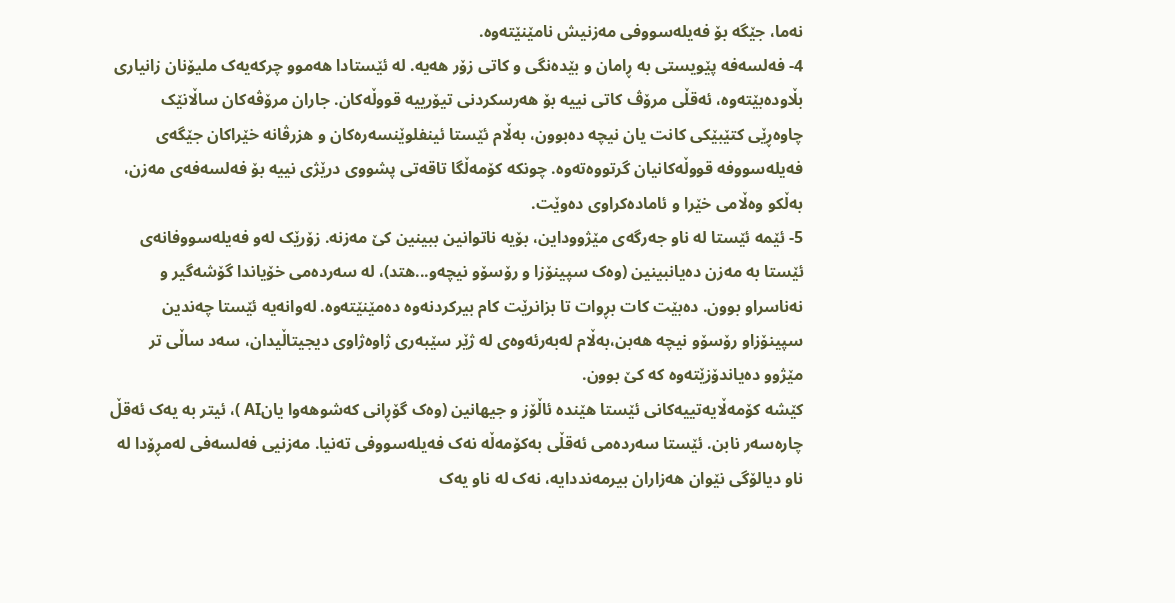نەما، جێگە بۆ فەیلەسووفی مەزنیش نامێنێتەوە.
4- فەلسەفە پێویستی بە ڕامان و بێدەنگی و کاتی زۆر هەیە. لە ئێستادا هەموو چرکەیەک ملیۆنان زانیاری بڵاودەبێتەوە، ئەقڵی مرۆڤ کاتی نییە بۆ هەرسکردنی تیۆرییە قووڵەکان. جاران مرۆڤەکان ساڵانێک چاوەڕێی کتێبێکی کانت یان نیچە دەبوون، بەڵام ئێستا ئینفلوێنسەرەکان و هزرڤانە خێراکان جێگەی فەیلەسووفە قووڵەکانیان گرتووەتەوە. چونكە کۆمەڵگا تاقەتی پشووی درێژی نییە بۆ فەلسەفەی مەزن، بەڵکو وەڵامی خێرا و ئامادەکراوی دەوێت.
5- ئێمە ئێستا لە ناو جەرگەی مێژووداین، بۆیە ناتوانین ببینین کێ مەزنە. زۆرێک لەو فەیلەسووفانەی ئێستا بە مەزن دەیانبینین (وەک سپینۆزا و رۆسۆو نیچەو...هتد)، لە سەردەمی خۆیاندا گۆشەگیر و نەناسراو بوون. دەبێت کات بڕوات تا بزانرێت کام بیرکردنەوە دەمێنێتەوە. لەوانەیە ئێستا چەندین سپینۆزاو رۆسۆو نیچە هەبن،بەڵام لەبەرئەوەی لە ژێر سێبەری ژاوەژاوی دیجیتاڵیدان، سەد ساڵی تر مێژوو دەیاندۆزێتەوە کە کێ بوون.
کێشە کۆمەڵایەتییەکانی ئێستا هێندە ئاڵۆز و جیهانین (وەک گۆڕانی کەشوهەوا یانAI )، ئیتر بە یەک ئەقڵ چارەسەر نابن. ئێستا سەردەمی ئەقڵی بەکۆمەڵە نەک فەیلەسووفی تەنیا. مەزنیی فەلسەفی لەمڕۆدا لە ناو دیالۆگی نێوان هەزاران بیرمەنددایە، نەک لە ناو یەک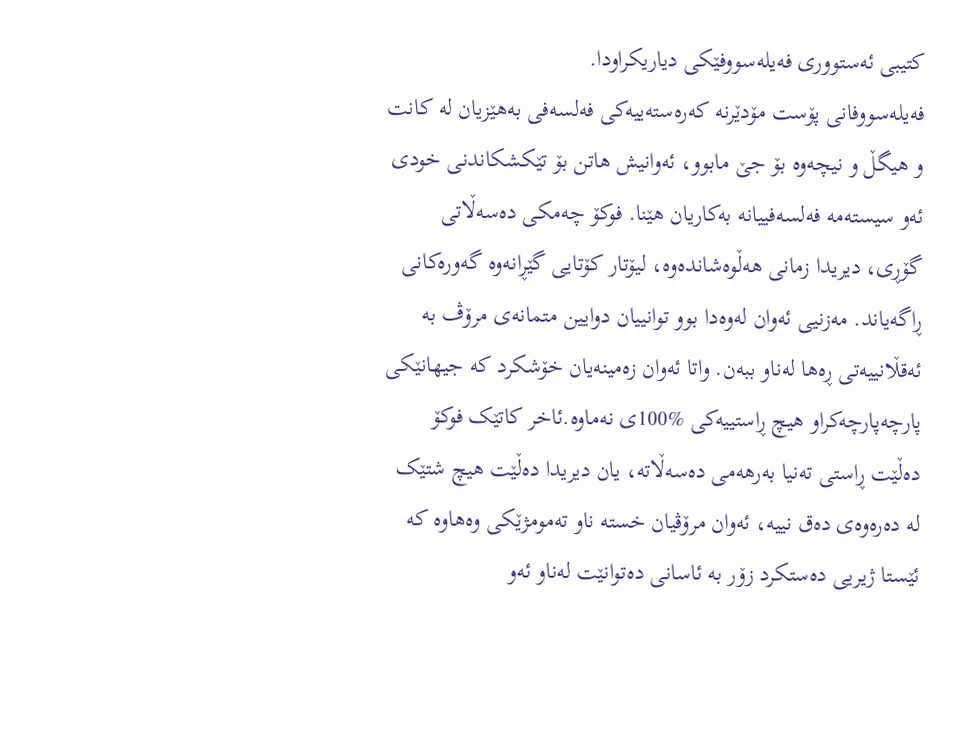کتیبی ئەستووری فەیلەسووفێکی دیاریکراودا.
فەیلەسووفانی پۆست مۆدێرنە کەرەستەییەكی فەلسەفی بەهێزیان لە کانت و هیگڵ و نیچەوە بۆ جێ مابوو، ئەوانیش هاتن بۆ تێکشکاندنی خودی ئەو سیستەمە فەلسەفییانە بەکاریان هێنا. فوکۆ چەمکی دەسەڵاتی گۆڕی، دیریدا زمانی هەڵوەشاندەوە، لیۆتار کۆتایی گێڕانەوە گەورەکانی ڕاگەیاند. مەزنیی ئەوان لەوەدا بوو توانییان دوایین متمانەی مرۆڤ بە ئەقڵانییەتی ڕەها لەناو ببەن. واتا ئەوان زەمینەیان خۆشكرد كە جیهانێکی پارچەپارچەكراو هیچ ڕاستییەکی %100ی نەماوە.ئاخر کاتێک فوکۆ دەڵێت ڕاستی تەنیا بەرهەمی دەسەڵاتە، یان دیریدا دەڵێت هیچ شتێک لە دەرەوەی دەق نییە، ئەوان مرۆڤیان خستە ناو تەمومژێکی وەهاوە کە ئێستا ژیریی دەستکرد زۆر بە ئاسانی دەتوانێت لەناو ئەو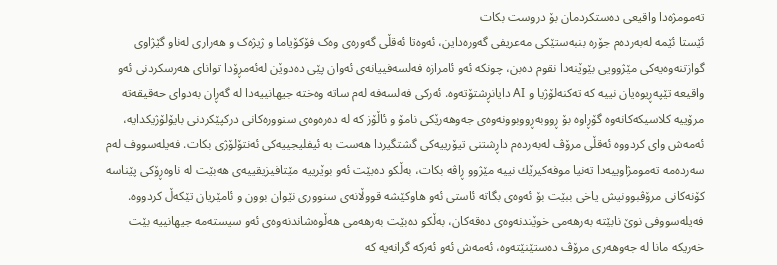تەمومژەدا واقیعی دەستکردمان بۆ دروست بکات
ئێستا ئێمە لەبەردەم جۆرە بنبەستێکی مەعریفی گەورەداین، ئەوەتا ئەقڵی گەورەی وەک فۆکۆیاما و ژیژەک و هەراری لەناو گێژاوی گوازتنەوەیەکی مێژوویی بێوێنەدا نقوم دەبن، چونکە ئەو ئامرازە فەلسەفییانەی ئەوان پێی دەدوێن لەئەمڕۆدا توانای هەرسکردنی ئەو واقیعە تێپەڕیوەیان نییە کە تەکنەلۆژیا و AI دایانڕشتۆتەوە. ئەرکی فەلسەفە لەم ساتە وەختە جیهانییەدا لە گەڕان بەدوای حەقیقەتە مرۆییە کلاسیکەکانەوە گۆڕاوە بۆ ڕووبەڕووبوونەوەی جەوهەرێکی نامۆ و ئاڵۆز کە لە دەرەوەی سنوورەکانی درکپێکردنی بایۆلۆژیکدایە، ئەمەش وای کردووە ئەقڵی مرۆڤ لەبەردەم داڕشتنی تیۆرییەکی گشتگیردا هەست بە ئیفلیجییەکی ئەنتۆلۆژی بکات. فەیلەسووف لەم سەردەمە تەمومژاوییەدا تەنیا موفەكیرێك نییە مێژوو ڕاڤە بکات، بەڵکو دەبێت ئەو بوێرییە مێتافیزیقییەی هەبێت لە ناوەڕۆکی پێناسە کۆنەکانی مرۆڤبوونیش یاخی ببێت بۆ ئەوەی بگاتە ئاستی ئەو هاوکێشە قووڵانەی سنووری نێوان بوون و ئامێریان تێکەڵ کردووە.
فەیلەسووفی نوێ نابێتە بەرهەمی خوێندنەوەی دەقەکان، بەڵکو دەبێت بەرهەمی هەڵوەشاندنەوەی ئەو سیستەمە جیهانییە بێت خەریکە مانا لە جەوهەری مرۆڤ دەستێنێتەوە، ئەمەش ئەو ئەرکە گرانەیە کە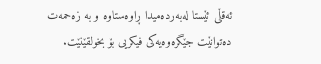ئەقڵی ئێستا لەبەردەمیدا ڕاوەستاوە و بە زەحمەت دەتوانێت جێگرەوەیەکی فیکریی بۆ بخولقێنێت.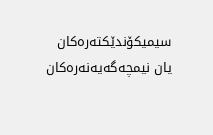سیمیکۆندێکتەرەکان یان نیمچەگەیەنەرەکان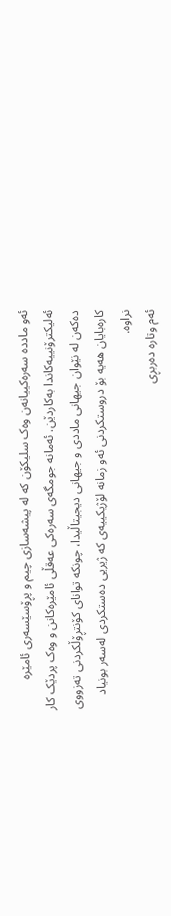ئەو ماددە سەرەکییانەن وەک سلیکۆن کە لە پیشەسازی چیم و پڕۆسێسەری ئامێرە ئەلیکترۆنییەکاندا بەکاردێن. ئەمانە جومگەی سەرەکی عەقڵی ئامێرەکانن و وەک پردێک کار دەکەن لە نێوان جیهانی ماددی و جیهانی دیجیتاڵیدا، چونکە توانای کۆنتڕۆڵکردنی تەزووی کارەبایان هەیە بۆ دروستکردنی ئەو زمانە لۆژیکییەی کە ژیریی دەستکردی لەسەر بونیاد نراوە.
ئەم وتارە دەربڕی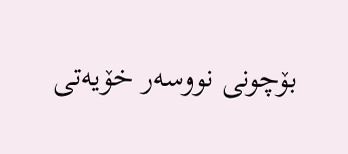بۆچونی نووسەر خۆیەتی